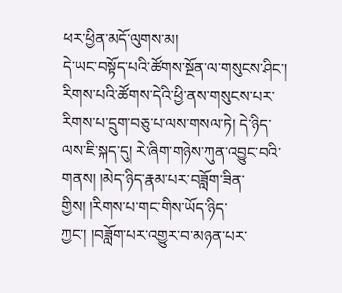ཕར་ཕྱིན་མདོ་ལུགས་མ།
དེ་ཡང་བསྟོད་པའི་ཚོགས་སྔོན་ལ་གསུངས་ཤིང་། རིགས་པའི་ཚོགས་དེའི་ཕྱི་ནས་གསུངས་པར་རིགས་པ་དྲུག་བཅུ་པ་ལས་གསལ་ཏེ། དེ་ཉིད་ལས་ཇི་སྐད་དུ། རེ་ཞིག་གཉེས་ཀུན་འབྱུང་བའི་གནས། །མེད་ཉིད་རྣམ་པར་བཟློག་ཟིན་གྱིས། །རིགས་པ་གང་གིས་ཡོད་ཉིད་ཀྱང་། །བཟློག་པར་འགྱུར་བ་མཉན་པར་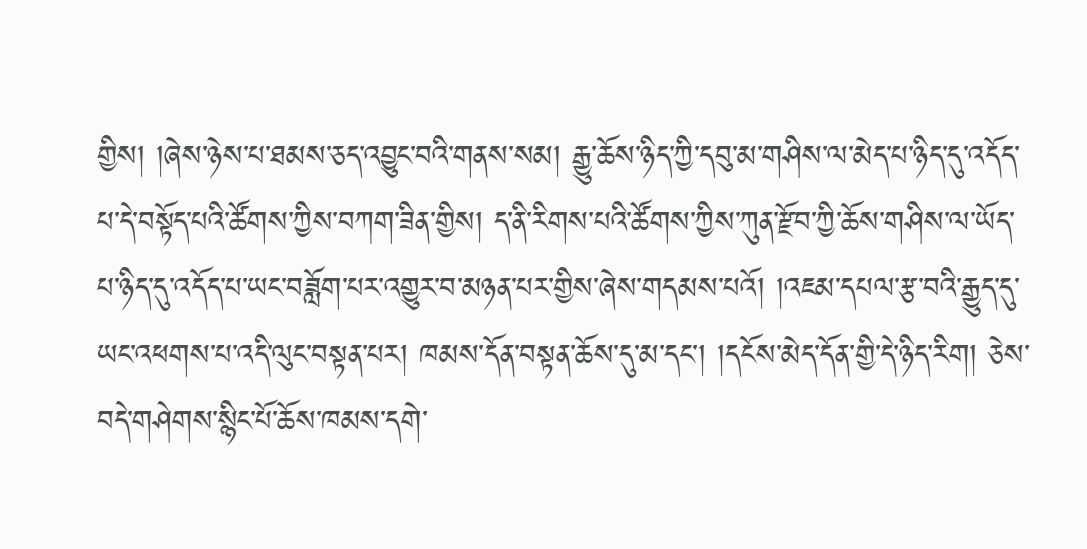གྱིས། །ཞེས་ཉེས་པ་ཐམས་ཅད་འབྱུང་བའི་གནས་སམ། རྒྱུ་ཆོས་ཉིད་ཀྱི་དབུ་མ་གཤིས་ལ་མེད་པ་ཉིད་དུ་འདོད་པ་དེ་བསྟོད་པའི་ཚོགས་ཀྱིས་བཀག་ཟིན་གྱིས། ད་ནི་རིགས་པའི་ཚོགས་ཀྱིས་ཀུན་རྫོབ་ཀྱི་ཆོས་གཤིས་ལ་ཡོད་པ་ཉིད་དུ་འདོད་པ་ཡང་བཟློག་པར་འགྱུར་བ་མཉན་པར་གྱིས་ཞེས་གདམས་པའོ། །འཇམ་དཔལ་རྩ་བའི་རྒྱུད་དུ་ཡང་འཕགས་པ་འདི་ལུང་བསྟན་པར། ཁམས་དོན་བསྟན་ཆོས་དུ་མ་དང་། །དངོས་མེད་དོན་གྱི་དེ་ཉིད་རིག། ཅེས་བདེ་གཤེགས་སྙིང་པོ་ཆོས་ཁམས་དགེ་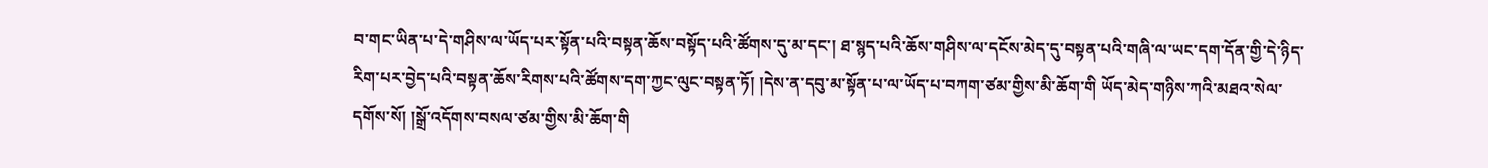བ་གང་ཡིན་པ་དེ་གཤིས་ལ་ཡོད་པར་སྟོན་པའི་བསྟན་ཆོས་བསྟོད་པའི་ཚོགས་དུ་མ་དང་། ཐ་སྙད་པའི་ཆོས་གཤིས་ལ་དངོས་མེད་དུ་བསྟན་པའི་གཞི་ལ་ཡང་དག་དོན་གྱི་དེ་ཉིད་རིག་པར་བྱེད་པའི་བསྟན་ཆོས་རིགས་པའི་ཚོགས་དག་ཀྱང་ལུང་བསྟན་ཏོ། །དེས་ན་དབུ་མ་སྟོན་པ་ལ་ཡོད་པ་བཀག་ཙམ་གྱིས་མི་ཆོག་གི ཡོད་མེད་གཉིས་ཀའི་མཐའ་སེལ་དགོས་སོ། །སྒྲོ་འདོགས་བསལ་ཙམ་གྱིས་མི་ཆོག་གི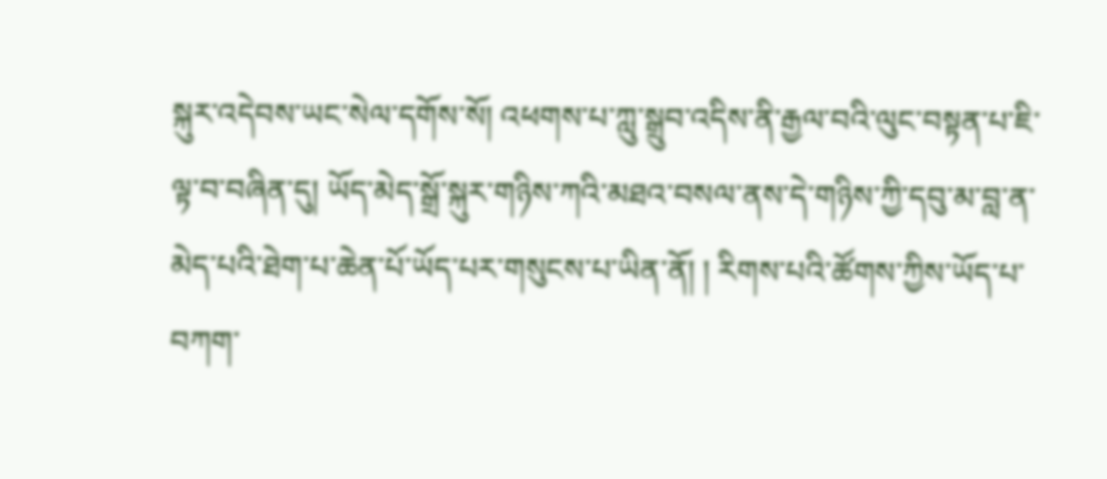སྐུར་འདེབས་ཡང་སེལ་དགོས་སོ། འཕགས་པ་ཀླུ་སྒྲུབ་འདིས་ནི་རྒྱལ་བའི་ལུང་བསྟན་པ་ཇི་ལྟ་བ་བཞིན་དུ། ཡོད་མེད་སྒྲོ་སྐུར་གཉིས་ཀའི་མཐའ་བསལ་ནས་དེ་གཉིས་ཀྱི་དབུ་མ་བླ་ན་མེད་པའི་ཐེག་པ་ཆེན་པོ་ཡོད་པར་གསུངས་པ་ཡིན་ནོ། ། རིགས་པའི་ཚོགས་ཀྱིས་ཡོད་པ་བཀག་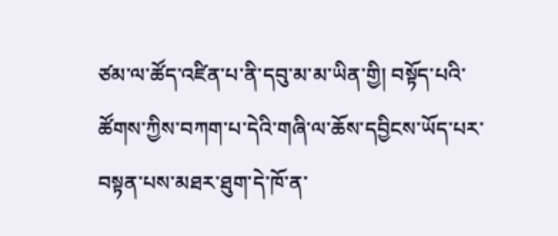ཙམ་ལ་ཚོད་འཛིན་པ་ནི་དབུ་མ་མ་ཡིན་གྱི། བསྟོད་པའི་ཚོགས་ཀྱིས་བཀག་པ་དེའི་གཞི་ལ་ཆོས་དབྱིངས་ཡོད་པར་བསྟན་པས་མཐར་ཐུག་དེ་ཁོ་ན་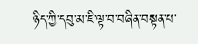ཉིད་ཀྱི་དབུ་མ་ཇི་ལྟ་བ་བཞིན་བསྟན་པ་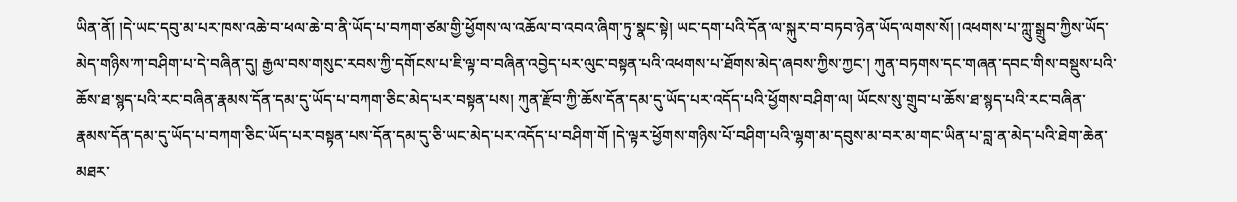ཡིན་ནོ། །དེ་ཡང་དབུ་མ་པར་ཁས་འཆེ་བ་ཕལ་ཆེ་བ་ནི་ཡོད་པ་བཀག་ཙམ་གྱི་ཕྱོགས་ལ་འཆོལ་བ་འབའ་ཞིག་ཏུ་སྣང་སྟེ། ཡང་དག་པའི་དོན་ལ་སྐུར་བ་བཏབ་ཉེན་ཡོད་ལགས་སོ། །འཕགས་པ་ཀླུ་སྒྲུབ་ཀྱིས་ཡོད་མེད་གཉིས་ཀ་བཤིག་པ་དེ་བཞིན་དུ། རྒྱལ་བས་གསུང་རབས་ཀྱི་དགོངས་པ་ཇི་ལྟ་བ་བཞིན་འབྱེད་པར་ལུང་བསྟན་པའི་འཕགས་པ་ཐོགས་མེད་ཞབས་ཀྱིས་ཀྱང་། ཀུན་བཏགས་དང་གཞན་དབང་གིས་བསྡུས་པའི་ཆོས་ཐ་སྙད་པའི་རང་བཞིན་རྣམས་དོན་དམ་དུ་ཡོད་པ་བཀག་ཅིང་མེད་པར་བསྟན་པས། ཀུན་རྫོབ་ཀྱི་ཆོས་དོན་དམ་དུ་ཡོད་པར་འདོད་པའི་ཕྱོགས་བཤིག་ལ། ཡོངས་སུ་གྲུབ་པ་ཆོས་ཐ་སྙད་པའི་རང་བཞིན་རྣམས་དོན་དམ་དུ་ཡོད་པ་བཀག་ཅིང་ཡོད་པར་བསྟན་པས་དོན་དམ་དུ་ཅི་ཡང་མེད་པར་འདོད་པ་བཤིག་གོ །དེ་ལྟར་ཕྱོགས་གཉིས་པོ་བཤིག་པའི་ལྷག་མ་དབུས་མ་བར་མ་གང་ཡིན་པ་བླ་ན་མེད་པའི་ཐེག་ཆེན་མཐར་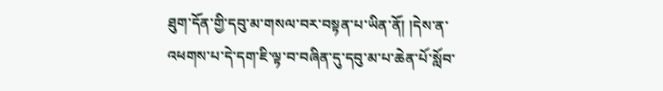ཐུག་དོན་གྱི་དབུ་མ་གསལ་བར་བསྟན་པ་ཡིན་ནོ། །དེས་ན་འཕགས་པ་དེ་དག་ཇི་ལྟ་བ་བཞིན་དུ་དབུ་མ་པ་ཆེན་པོ་སློབ་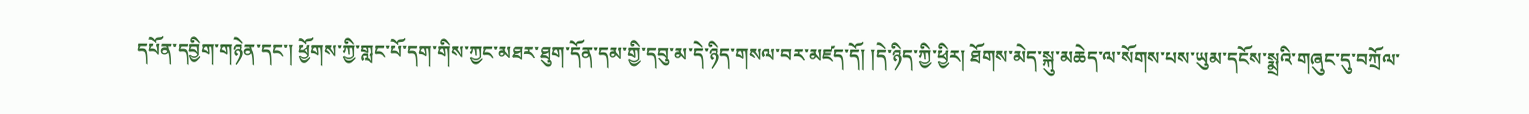དཔོན་དབྱིག་གཉེན་དང་། ཕྱོགས་ཀྱི་གླང་པོ་དག་གིས་ཀྱང་མཐར་ཐུག་དོན་དམ་གྱི་དབུ་མ་དེ་ཉིད་གསལ་བར་མཛད་དོ། །དེ་ཉིད་ཀྱི་ཕྱིར། ཐོགས་མེད་སྐུ་མཆེད་ལ་སོགས་པས་ཡུམ་དངོས་སྨྲའི་གཞུང་དུ་བཀྲོལ་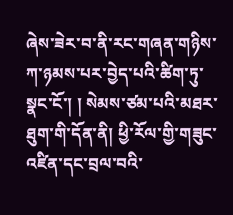ཞེས་ཟེར་བ་ནི་རང་གཞན་གཉིས་ཀ་ཉམས་པར་བྱེད་པའི་ཚིག་ཏུ་སྣང་ངོ་། ། སེམས་ཙམ་པའི་མཐར་ཐུག་གི་དོན་ནི། ཕྱི་རོལ་གྱི་གཟུང་འཛིན་དང་བྲལ་བའི་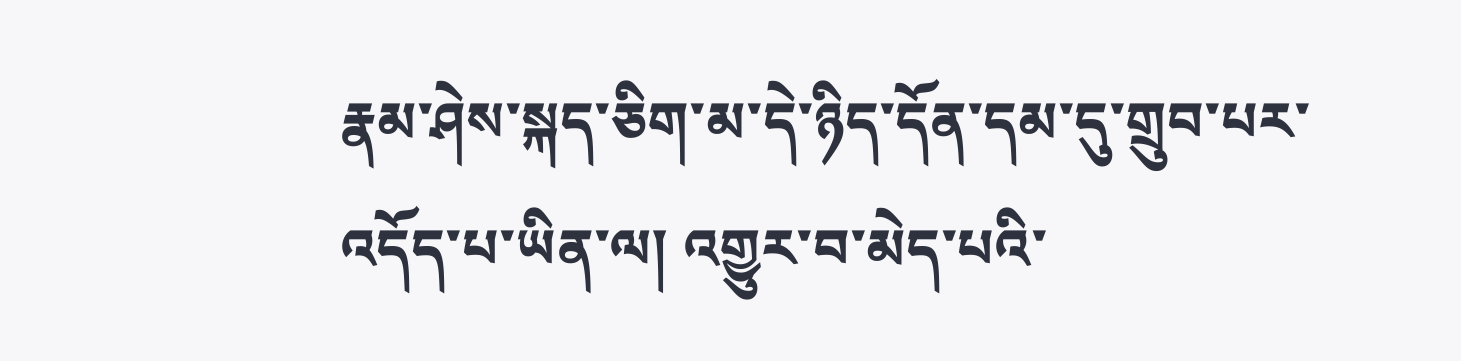རྣམ་ཤེས་སྐད་ཅིག་མ་དེ་ཉིད་དོན་དམ་དུ་གྲུབ་པར་འདོད་པ་ཡིན་ལ། འགྱུར་བ་མེད་པའི་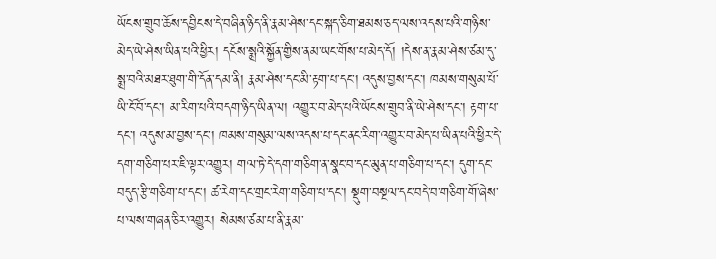ཡོངས་གྲུབ་ཆོས་དབྱིངས་དེ་བཞིན་ཉིད་ནི་རྣམ་ཤེས་དང་སྐད་ཅིག་ཐམས་ཅད་ལས་འདས་པའི་གཉིས་མེད་ཡེ་ཤེས་ཡིན་པའི་ཕྱིར། དངོས་སྨྲའི་སྐྱོན་གྱིས་ནམ་ཡང་གོས་པ་མེད་དོ། །དེས་ན་རྣམ་ཤེས་ཙམ་དུ་སྨྲ་བའི་མཐར་ཐུག་གི་དོན་དམ་ནི། རྣམ་ཤེས་དང་མི་རྟག་པ་དང་། འདུས་བྱས་དང་། ཁམས་གསུམ་པོ་ཡི་ངོ་བོ་དང་། མ་རིག་པའི་བདག་ཉིད་ཡིན་ལ། འགྱུར་བ་མེད་པའི་ཡོངས་གྲུབ་ནི་ཡེ་ཤེས་དང་། རྟག་པ་དང་། འདུས་མ་བྱས་དང་། ཁམས་གསུམ་ལས་འདས་པ་དང་ནང་རིག་འགྱུར་བ་མེད་པ་ཡིན་པའི་ཕྱིར་དེ་དག་གཅིག་པར་ཇི་ལྟར་འགྱུར། གལ་ཏེ་དེ་དག་གཅིག་ན་སྣང་བ་དང་མུན་པ་གཅིག་པ་དང་། དུག་དང་བདུད་རྩི་གཅིག་པ་དང་། ཚ་རེག་དང་གྲང་རེག་གཅིག་པ་དང་། སྡུག་བསྔལ་དང་བདེ་བ་གཅིག་གོ་ཞེས་པ་ལས་གཞན་ཅིར་འགྱུར། སེམས་ཙམ་པ་ནི་རྣམ་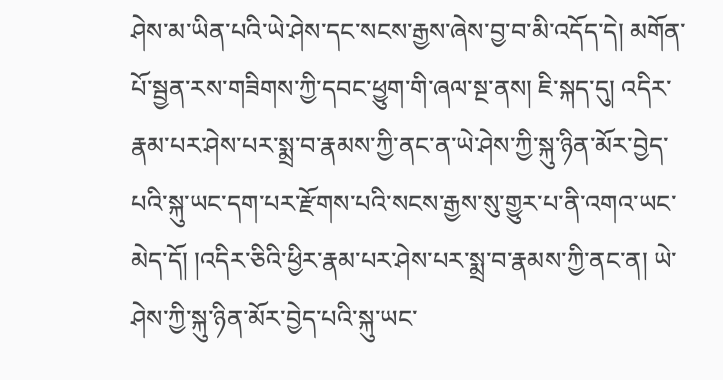ཤེས་མ་ཡིན་པའི་ཡེ་ཤེས་དང་སངས་རྒྱས་ཞེས་བྱ་བ་མི་འདོད་དེ། མགོན་པོ་སྦྱན་རས་གཟིགས་ཀྱི་དབང་ཕྱུག་གི་ཞལ་སྔ་ནས། ཇི་སྐད་དུ། འདིར་རྣམ་པར་ཤེས་པར་སྨྲ་བ་རྣམས་ཀྱི་ནང་ན་ཡེ་ཤེས་ཀྱི་སྐུ་ཉིན་མོར་བྱེད་པའི་སྐུ་ཡང་དག་པར་རྫོགས་པའི་སངས་རྒྱས་སུ་གྱུར་པ་ནི་འགའ་ཡང་མེད་དོ། །འདིར་ཅིའི་ཕྱིར་རྣམ་པར་ཤེས་པར་སྨྲ་བ་རྣམས་ཀྱི་ནང་ན། ཡེ་ཤེས་ཀྱི་སྐུ་ཉིན་མོར་བྱེད་པའི་སྐུ་ཡང་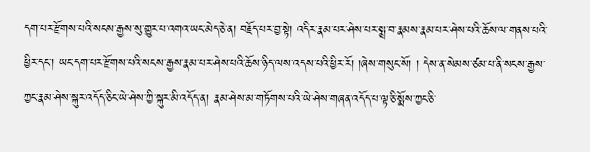དག་པར་རྫོགས་པའི་སངས་རྒྱས་སུ་གྱུར་པ་འགའ་ཡང་མེད་ཅེ་ན། བརྗོད་པར་བྱ་སྟེ། འདིར་རྣམ་པར་ཤེས་པར་སྨྲ་བ་རྣམས་རྣམ་པར་ཤེས་པའི་ཆོས་ལ་གནས་པའི་ཕྱིར་དང་། ཡང་དག་པར་རྫོགས་པའི་སངས་རྒྱས་རྣམ་པར་ཤེས་པའི་ཆོས་ཉིད་ལས་འདས་པའི་ཕྱིར་རོ། །ཞེས་གསུང་སོ། ། དེས་ན་སེམས་ཙམ་པ་ནི་སངས་རྒྱས་ཀྱང་རྣམ་ཤེས་སྐུར་འདོད་ཅིང་ཡེ་ཤེས་ཀྱི་སྐུར་མི་འདོད་ན། རྣམ་ཤེས་མ་གཏོགས་པའི་ཡེ་ཤེས་གཞན་འདོད་པ་ལྟ་ཅི་སྨོས་ཀྱང་ཅི་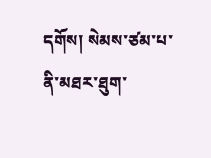དགོས། སེམས་ཙམ་པ་ནི་མཐར་ཐུག་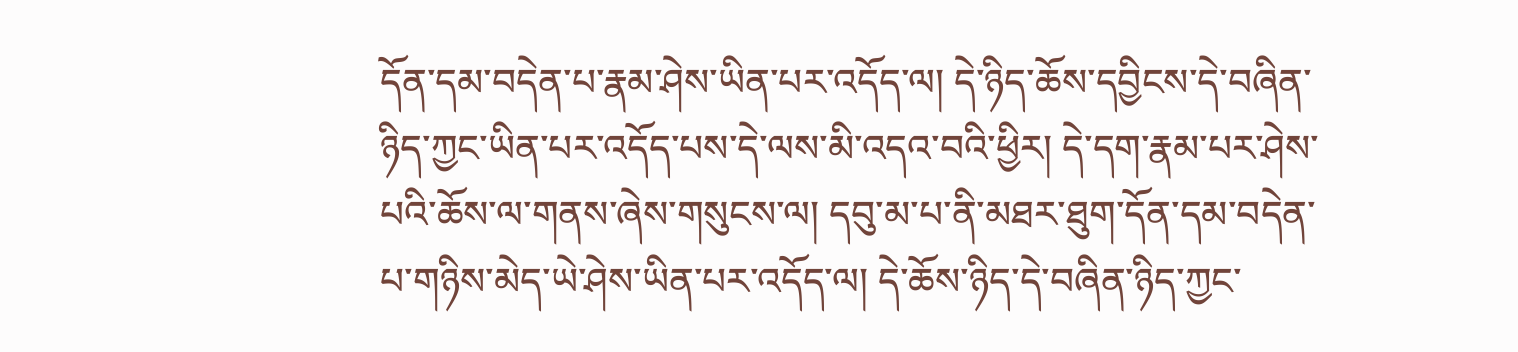དོན་དམ་བདེན་པ་རྣམ་ཤེས་ཡིན་པར་འདོད་ལ། དེ་ཉིད་ཆོས་དབྱིངས་དེ་བཞིན་ཉིད་ཀྱང་ཡིན་པར་འདོད་པས་དེ་ལས་མི་འདའ་བའི་ཕྱིར། དེ་དག་རྣམ་པར་ཤེས་པའི་ཆོས་ལ་གནས་ཞེས་གསུངས་ལ། དབུ་མ་པ་ནི་མཐར་ཐུག་དོན་དམ་བདེན་པ་གཉིས་མེད་ཡེ་ཤེས་ཡིན་པར་འདོད་ལ། དེ་ཆོས་ཉིད་དེ་བཞིན་ཉིད་ཀྱང་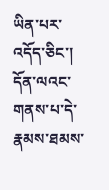ཡིན་པར་འདོད་ཅིང་། དོན་ལའང་གནས་པ་དེ་རྣམས་ཐམས་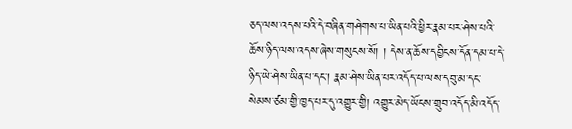ཅད་ལས་འདས་པའི་དེ་བཞིན་གཤེགས་པ་ཡིན་པའི་ཕྱིར་རྣམ་པར་ཤེས་པའི་ཆོས་ཉིད་ལས་འདས་ཞེས་གསུངས་སོ། ། དེས་ན་ཆོས་དབྱིངས་དོན་དམ་པ་དེ་ཉིད་ཡེ་ཤེས་ཡིན་པ་དང་། རྣམ་ཤེས་ཡིན་པར་འདོད་པ་ལས་དབུ་མ་དང་སེམས་ཙམ་གྱི་ཁྱད་པར་དུ་འགྱུར་གྱི། འགྱུར་མེད་ཡོངས་གྲུབ་འདོད་མི་འདོད་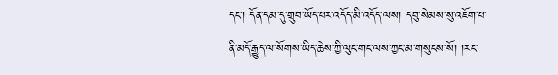དང་། དོན་དམ་དུ་གྲུབ་ཡོད་པར་འདོད་མི་འདོད་ལས། དབུ་སེམས་སུ་འཇོག་པ་ནི་མདོ་རྒྱུད་ལ་སོགས་ཡིད་ཆེས་ཀྱི་ལུང་གང་ལས་ཀྱང་མ་གསུངས་སོ། །རང་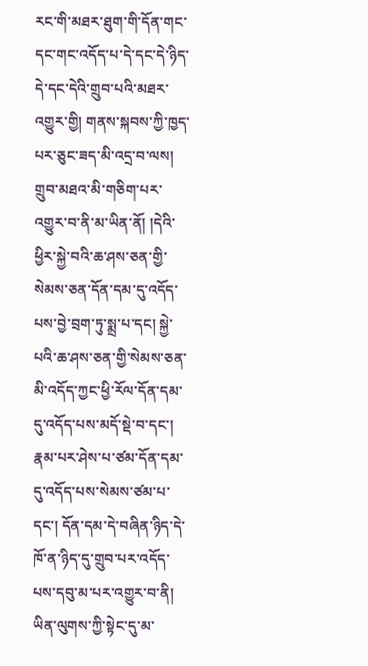རང་གི་མཐར་ཐུག་གི་དོན་གང་དང་གང་འདོད་པ་དེ་དང་དེ་ཉིད་དེ་དང་དེའི་གྲུབ་པའི་མཐར་འགྱུར་གྱི། གནས་སྐབས་ཀྱི་ཁྱད་པར་ཅུང་ཟད་མི་འདྲ་བ་ལས། གྲུབ་མཐའ་མི་གཅིག་པར་འགྱུར་བ་ནི་མ་ཡིན་ནོ། །དེའི་ཕྱིར་སྐྱེ་བའི་ཆ་ཤས་ཅན་གྱི་སེམས་ཅན་དོན་དམ་དུ་འདོད་པས་བྱེ་བྲག་ཏུ་སྨྲ་པ་དང། སྐྱེ་པའི་ཆ་ཤས་ཅན་གྱི་སེམས་ཅན་མི་འདོད་ཀྱང་ཕྱི་རོལ་དོན་དམ་དུ་འདོད་པས་མདོ་སྡེ་བ་དང་། རྣམ་པར་ཤེས་པ་ཙམ་དོན་དམ་དུ་འདོད་པས་སེམས་ཙམ་པ་དང་། དོན་དམ་དེ་བཞིན་ཉིད་དེ་ཁོ་ན་ཉིད་དུ་གྲུབ་པར་འདོད་པས་དབུ་མ་པར་འགྱུར་བ་ནི། ཡིན་ལུགས་ཀྱི་སྟེང་དུ་མ་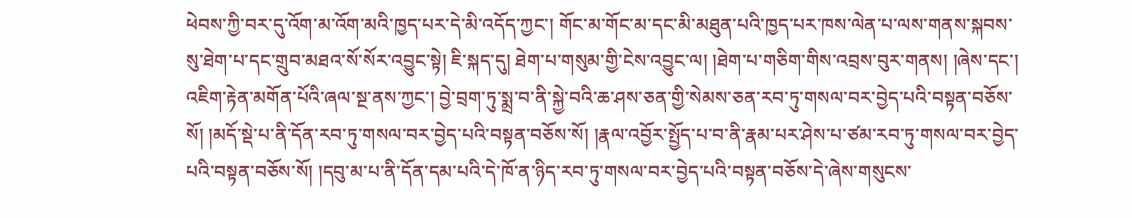ཕེབས་ཀྱི་བར་དུ་འོག་མ་འོག་མའི་ཁྱད་པར་དེ་མི་འདོད་ཀྱང་། གོང་མ་གོང་མ་དང་མི་མཐུན་པའི་ཁྱད་པར་ཁས་ལེན་པ་ལས་གནས་སྐབས་སུ་ཐེག་པ་དང་གྲུབ་མཐའ་སོ་སོར་འབྱུང་སྟེ། ཇི་སྐད་དུ། ཐེག་པ་གསུམ་གྱི་ངེས་འབྱུང་ལ། །ཐེག་པ་གཅིག་གིས་འབྲས་བུར་གནས། །ཞེས་དང་། འཇིག་རྟེན་མགོན་པོའི་ཞལ་སྔ་ནས་ཀྱང་། བྱེ་བྲག་ཏུ་སྨྲ་བ་ནི་སྐྱེ་བའི་ཆ་ཤས་ཅན་གྱི་སེམས་ཅན་རབ་ཏུ་གསལ་བར་བྱེད་པའི་བསྟན་བཅོས་སོ། །མདོ་སྡེ་པ་ནི་དོན་རབ་ཏུ་གསལ་བར་བྱེད་པའི་བསྟན་བཅོས་སོ། །རྣལ་འབྱོར་སྤྱོད་པ་བ་ནི་རྣམ་པར་ཤེས་པ་ཙམ་རབ་ཏུ་གསལ་བར་བྱེད་པའི་བསྟན་བཅོས་སོ། །དབུ་མ་པ་ནི་དོན་དམ་པའི་དེ་ཁོ་ན་ཉིད་རབ་ཏུ་གསལ་བར་བྱེད་པའི་བསྟན་བཅོས་དེ་ཞེས་གསུངས་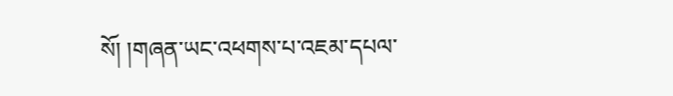སོ། །གཞན་ཡང་འཕགས་པ་འཇམ་དཔལ་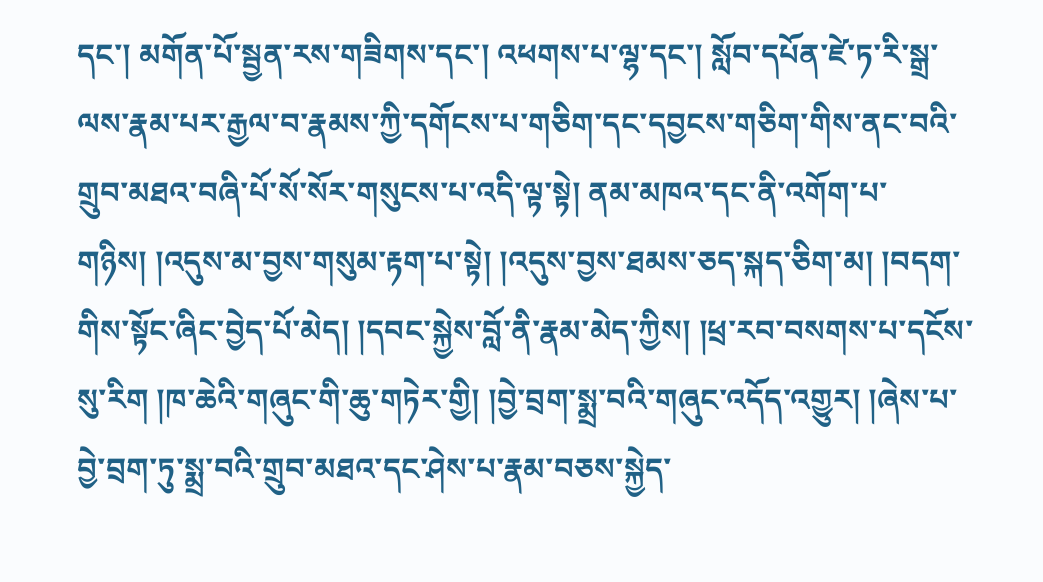དང་། མགོན་པོ་སྦྱན་རས་གཟིགས་དང་། འཕགས་པ་ལྷ་དང་། སློབ་དཔོན་ཛེ་ཏ་རི་སྒྲ་ལས་རྣམ་པར་རྒྱལ་བ་རྣམས་ཀྱི་དགོངས་པ་གཅིག་དང་དབྱངས་གཅིག་གིས་ནང་བའི་གྲུབ་མཐའ་བཞི་པོ་སོ་སོར་གསུངས་པ་འདི་ལྟ་སྟེ། ནམ་མཁའ་དང་ནི་འགོག་པ་གཉིས། །འདུས་མ་བྱས་གསུམ་རྟག་པ་སྟེ། །འདུས་བྱས་ཐམས་ཅད་སྐད་ཅིག་མ། །བདག་གིས་སྟོང་ཞིང་བྱེད་པོ་མེད། །དབང་སྐྱེས་བློ་ནི་རྣམ་མེད་ཀྱིས། །ཕྲ་རབ་བསགས་པ་དངོས་སུ་རིག །ཁ་ཆེའི་གཞུང་གི་ཆུ་གཏེར་གྱི། །བྱེ་བྲག་སྨྲ་བའི་གཞུང་འདོད་འགྱུར། །ཞེས་པ་བྱེ་བྲག་ཏུ་སྨྲ་བའི་གྲུབ་མཐའ་དང་ཤེས་པ་རྣམ་བཅས་སྐྱེད་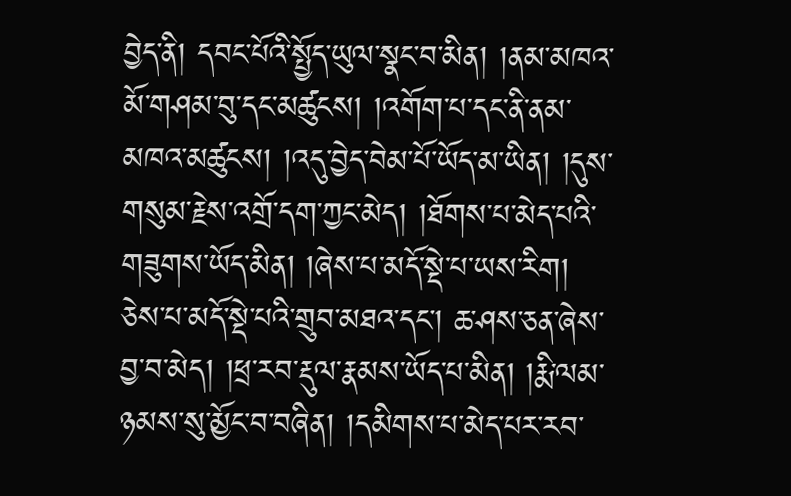བྱེད་ནི། དབང་པོའི་སྤྱོད་ཡུལ་སྣང་བ་མིན། །ནམ་མཁའ་མོ་གཤམ་བུ་དང་མཚུངས། །འགོག་པ་དང་ནི་ནམ་མཁའ་མཚུངས། །འདུ་བྱེད་བེམ་པོ་ཡོད་མ་ཡིན། །དུས་གསུམ་རྗེས་འགྲོ་དག་ཀྱང་མེད། །ཐོགས་པ་མེད་པའི་གཟུགས་ཡོད་མིན། །ཞེས་པ་མདོ་སྡེ་པ་ཡས་རིག། ཅེས་པ་མདོ་སྡེ་པའི་གྲུབ་མཐའ་དང་། ཆ་ཤས་ཅན་ཞེས་བྱ་བ་མེད། །ཕྲ་རབ་རྡུལ་རྣམས་ཡོད་པ་མིན། །རྨི་ལམ་ཉམས་སུ་མྱོང་བ་བཞིན། །དམིགས་པ་མེད་པར་རབ་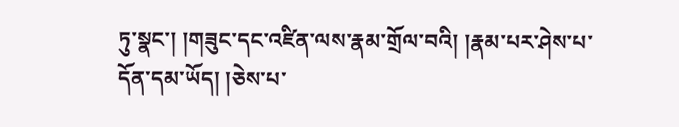ཏུ་སྣང་། །གཟུང་དང་འཛིན་ལས་རྣམ་གྲོལ་བའི། །རྣམ་པར་ཤེས་པ་དོན་དམ་ཡོད། །ཅེས་པ་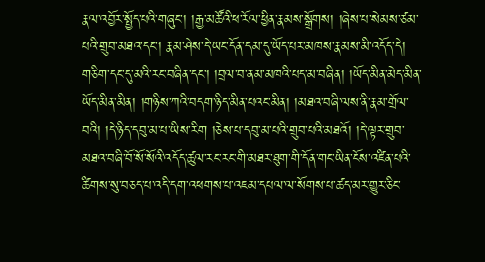རྣལ་འབྱོར་སྤྱོད་པའི་གཞུང་། །རྒྱ་མཚོའི་ཕ་རོལ་ཕྱིན་རྣམས་སྒྲོགས། །ཞེས་པ་སེམས་ཙམ་པའི་གྲུབ་མཐའ་དང་། རྣམ་ཤེས་དེ་ཡང་དོན་དམ་དུ་ཡོད་པར་མཁས་རྣམས་མི་འདོད་དེ། གཅིག་དང་དུ་མའི་རང་བཞིན་དང་། །བྲལ་བ་ནམ་མཁའི་པད་མ་བཞིན། །ཡོད་མིན་མེད་མིན་ཡོད་མིན་མིན། །གཉིས་ཀའི་བདག་ཉིད་མིན་པའང་མིན། །མཐའ་བཞི་ལས་ནི་རྣམ་གྲོལ་བའི། །དེ་ཉིད་དབུ་མ་པ་ཡིས་རིག །ཅེས་པ་དབུ་མ་པའི་གྲུབ་པའི་མཐའོ། །དེ་ལྟར་གྲུབ་མཐའ་བཞི་བོ་སོ་སོའི་འདོད་ཚུལ་རང་རང་གི་མཐར་ཐུག་གི་དོན་གང་ཡིན་ངོས་འཛིན་པའི་ཚིགས་སུ་བཅད་པ་འདི་དག་འཕགས་པ་འཇམ་དཔལ་ལ་སོགས་པ་ཚད་མར་གྱུར་ཅིང་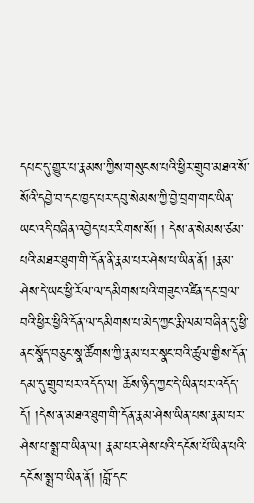དཔང་དུ་གྱུར་པ་རྣམས་ཀྱིས་གསུངས་པའི་ཕྱིར་གྲུབ་མཐའ་སོ་སོའི་དབྱེ་བ་དང་ཁྱད་པར་དབུ་སེམས་ཀྱི་བྱེ་བྲག་གང་ཡིན་ཡང་འདི་བཞིན་འབྱེད་པར་རིགས་སོ། ། དེས་ན་སེམས་ཙམ་པའི་མཐར་ཐུག་གི་དོན་ནི་རྣམ་པར་ཤེས་པ་ཡིན་ནོ། །རྣམ་ཤེས་དེ་ཡང་ཕྱི་རོལ་ལ་དམིགས་པའི་གཟུང་འཛིན་དང་བྲལ་བའི་ཕྱིར་ཕྱིའི་དོན་ལ་དམིགས་པ་མེད་ཀྱང་རྨི་ལམ་བཞིན་དུ་ཕྱི་ནང་སྣོད་བཅུང་སྣ་ཚོགས་ཀྱི་རྣམ་པར་སྣང་བའི་ཚུལ་གྱིས་དོན་དམ་དུ་གྲུབ་པར་འདོད་ལ། ཆོས་ཉིད་ཀྱང་དེ་ཡིན་པར་འདོད་དོ། །དེས་ན་མཐའ་ཐུག་གི་དོན་རྣམ་ཤེས་ཡིན་པས་རྣམ་པར་ཤེས་པ་སྨྲ་བ་ཡིན་ལ། རྣམ་པར་ཤེས་པའི་དངོས་པོ་ཡིན་པའི་དངོས་སྨྲ་བ་ཡིན་ནོ། །བློ་དང་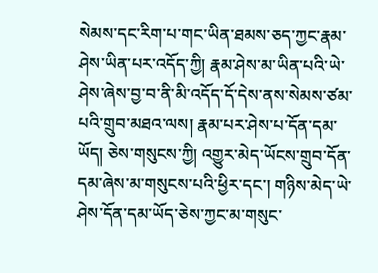སེམས་དང་རིག་པ་གང་ཡིན་ཐམས་ཅད་ཀྱང་རྣམ་ཤེས་ཡིན་པར་འདོད་ཀྱི། རྣམ་ཤེས་མ་ཡིན་པའི་ཡེ་ཤེས་ཞེས་བྱ་བ་ནི་མི་འདོད་དོ་དེས་ནས་སེམས་ཙམ་པའི་གྲུབ་མཐའ་ལས། རྣམ་པར་ཤེས་པ་དོན་དམ་ཡོད། ཅེས་གསུངས་ཀྱི། འགྱུར་མེད་ཡོངས་གྲུབ་དོན་དམ་ཞེས་མ་གསུངས་པའི་ཕྱིར་དང་། གཉིས་མེད་ཡེ་ཤེས་དོན་དམ་ཡོད་ཅེས་ཀྱང་མ་གསུང་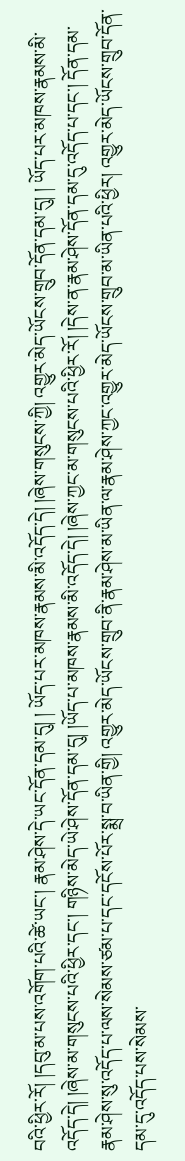བའི་ཕྱིར་རོ། །དབུ་མ་པས་འགོག་པའི་ཚེ་ཡང་། རྣམ་ཤེས་དེ་ཡང་དོན་དམ་དུ། ། ཡོད་པར་མཁས་རྣམས་མི་འདོད་དེ། །ཞེས་གསུངས་ཀྱི། འགྱུར་མེད་ཡོངས་གྲུབ་དོན་དམ་དུ། ། ཡོད་པར་མཁས་རྣམས་མི་འདོད་དེ། །ཞེས་མ་གསུངས་པའི་ཕྱིར་དང་། གཉིས་མེད་ཡེ་ཤེས་དོན་དམ་དུ། །ཡོད་པ་མཁས་རྣམས་མི་འདོད་དེ། །ཞེས་ཀྱང་མ་གསུངས་པའི་ཕྱིར་རོ། །དེས་ན་རྣམ་ཤེས་དོན་དམ་དུ་འདོད་པ་དང་། དོན་དམ་རྣམ་ཤེས་སུ་འདོད་པ་ལས་སེམས་ཙམ་པ་དང་དངོས་པོར་སྨྲ་བ་ཡིན་གྱི། འགྱུར་མེད་ཡོངས་གྲུབ་ནི་རྣམ་ཤེས་མ་ཡིན་ལ་རྣམ་ཤེས་ཀྱང་འགྱུར་མེད་ཡོངས་གྲུབ་མ་ཡིན་པའི་ཕྱིར། འགྱུར་མེད་ཡོངས་གྲུབ་དོན་དམ་དུ་འདོད་པས་སེམས་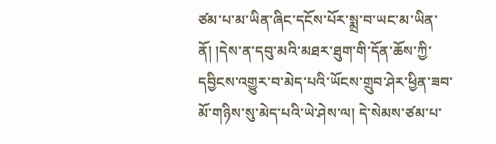ཙམ་པ་མ་ཡིན་ཞིང་དངོས་པོར་སྨྲ་བ་ཡང་མ་ཡིན་ནོ། །དེས་ན་དབུ་མའི་མཐར་ཐུག་གི་དོན་ཆོས་ཀྱི་དབྱིངས་འགྱུར་བ་མེད་པའི་ཡོངས་གྲུབ་ཤེར་ཕྱིན་ཟབ་མོ་གཉིས་སུ་མེད་པའི་ཡེ་ཤེས་ལ། དེ་སེམས་ཙམ་པ་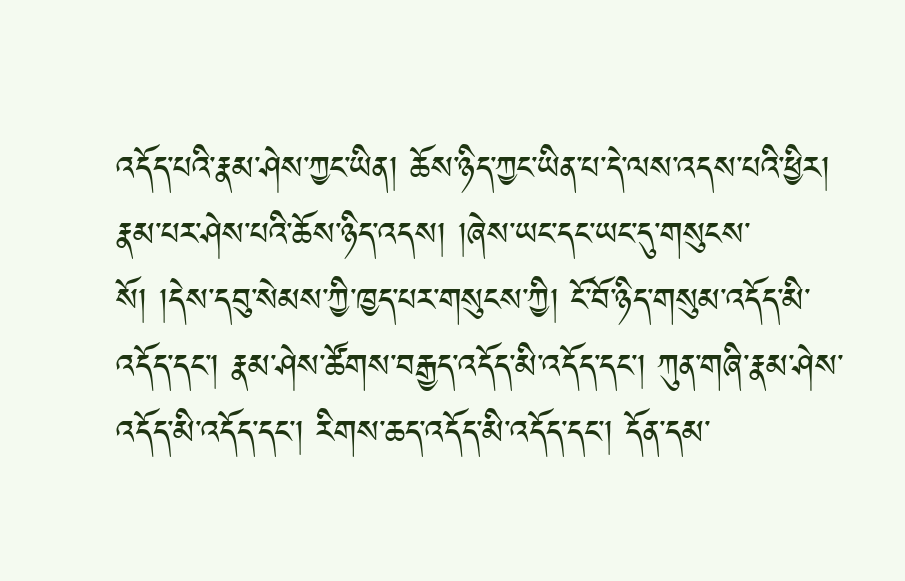འདོད་པའི་རྣམ་ཤེས་ཀྱང་ཡིན། ཆོས་ཉིད་ཀྱང་ཡིན་པ་དེ་ལས་འདས་པའི་ཕྱིར། རྣམ་པར་ཤེས་པའི་ཆོས་ཉིད་འདས། །ཞེས་ཡང་དང་ཡང་དུ་གསུངས་སོ། །དེས་དབུ་སེམས་ཀྱི་ཁྱད་པར་གསུངས་ཀྱི། ངོ་བོ་ཉིད་གསུམ་འདོད་མི་འདོད་དང་། རྣམ་ཤེས་ཚོགས་བརྒྱད་འདོད་མི་འདོད་དང་། ཀུན་གཞི་རྣམ་ཤེས་འདོད་མི་འདོད་དང་། རིགས་ཆད་འདོད་མི་འདོད་དང་། དོན་དམ་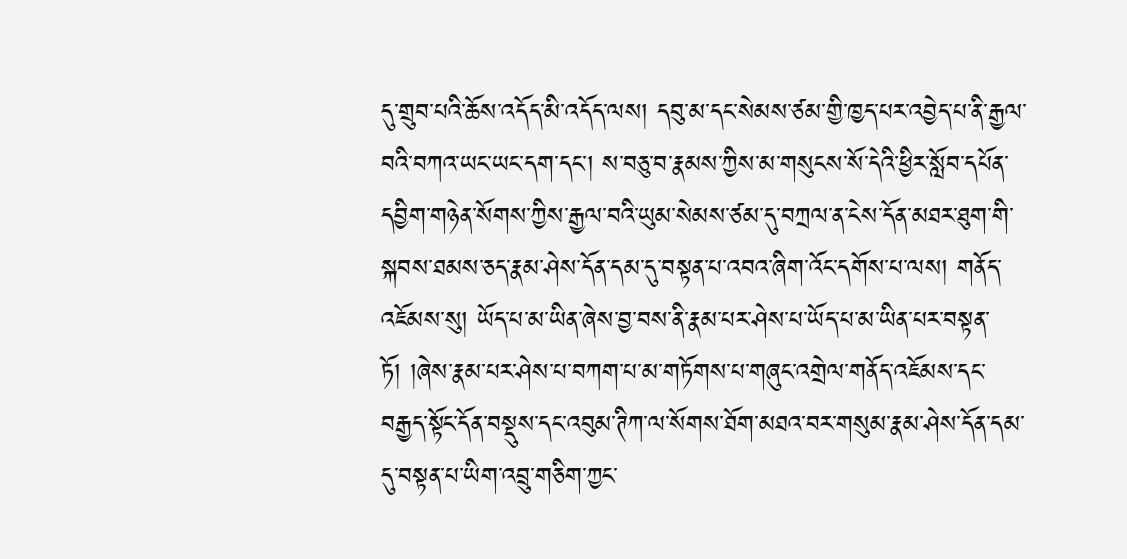དུ་གྲུབ་པའི་ཆོས་འདོད་མི་འདོད་ལས། དབུ་མ་དང་སེམས་ཙམ་གྱི་ཁྱད་པར་འབྱེད་པ་ནི་རྒྱལ་བའི་བཀའ་ཡང་ཡང་དག་དང་། ས་བཅུ་བ་རྣམས་ཀྱིས་མ་གསུངས་སོ་དེའི་ཕྱིར་སློབ་དཔོན་དབྱིག་གཉེན་སོགས་ཀྱིས་རྒྱལ་བའི་ཡུམ་སེམས་ཙམ་དུ་བཀྲལ་ན་ངེས་དོན་མཐར་ཐུག་གི་སྐབས་ཐམས་ཅད་རྣམ་ཤེས་དོན་དམ་དུ་བསྟན་པ་འབའ་ཞིག་འོང་དགོས་པ་ལས། གནོད་འཇོམས་སུ། ཡོད་པ་མ་ཡིན་ཞེས་བྱ་བས་ནི་རྣམ་པར་ཤེས་པ་ཡོད་པ་མ་ཡིན་པར་བསྟན་ཏོ། །ཞེས་རྣམ་པར་ཤེས་པ་བཀག་པ་མ་གཏོགས་པ་གཞུང་འགྲེལ་གནོད་འཇོམས་དང་བརྒྱད་སྟོང་དོན་བསྡུས་དང་འབུམ་ཊིཀ་ལ་སོགས་ཐོག་མཐའ་བར་གསུམ་རྣམ་ཤེས་དོན་དམ་དུ་བསྟན་པ་ཡིག་འབྲུ་གཅིག་ཀྱང་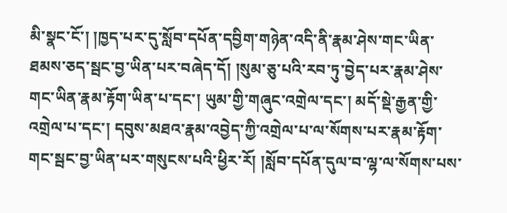མི་སྣང་ངོ་། །ཁྱད་པར་དུ་སློབ་དཔོན་དབྱིག་གཉེན་འདི་ནི་རྣམ་ཤེས་གང་ཡིན་ཐམས་ཅད་སྦང་བྱ་ཡིན་པར་བཞེད་དོ། །སུམ་ཅུ་པའི་རབ་ཏུ་བྱེད་པར་རྣམ་ཤེས་གང་ཡིན་རྣམ་རྟོག་ཡིན་པ་དང་། ཡུམ་གྱི་གཞུང་འགྲེལ་དང་། མདོ་སྡེ་རྒྱན་གྱི་འགྲེལ་པ་དང་། དབུས་མཐའ་རྣམ་འབྱེད་ཀྱི་འགྲེལ་པ་ལ་སོགས་པར་རྣམ་རྟོག་གང་སྦང་བྱ་ཡིན་པར་གསུངས་པའི་ཕྱིར་རོ། །སློབ་དཔོན་དུལ་བ་ལྷ་ལ་སོགས་པས་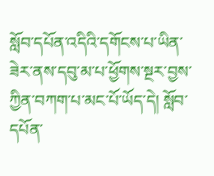སློབ་དཔོན་འདིའི་དགོངས་པ་ཡིན་ཟེར་ནས་དབུ་མ་པ་ཕྱོགས་སྔར་བྱས་ཀྱིན་བཀག་པ་མང་པོ་ཡོད་དེ། སློབ་དཔོན་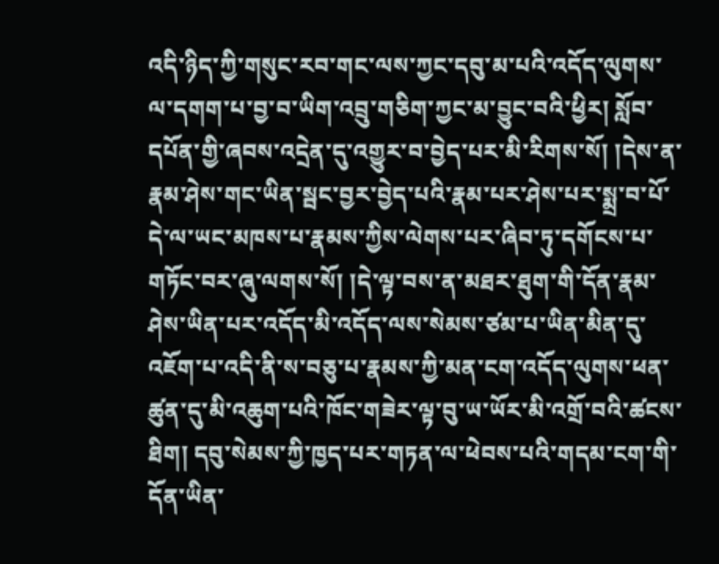འདི་ཉིད་ཀྱི་གསུང་རབ་གང་ལས་ཀྱང་དབུ་མ་པའི་འདོད་ལུགས་ལ་དགག་པ་བྱ་བ་ཡིག་འབྲུ་གཅིག་ཀྱང་མ་བྱུང་བའི་ཕྱིར། སློབ་དཔོན་གྱི་ཞབས་འདྲེན་དུ་འགྱུར་བ་བྱེད་པར་མི་རིགས་སོ། །དེས་ན་རྣམ་ཤེས་གང་ཡིན་སྦང་བྱར་བྱེད་པའི་རྣམ་པར་ཤེས་པར་སྨྲ་བ་པོ་དེ་ལ་ཡང་མཁས་པ་རྣམས་ཀྱིས་ལེགས་པར་ཞིབ་ཏུ་དགོངས་པ་གཏོང་བར་ཞུ་ལགས་སོ། །དེ་ལྟ་བས་ན་མཐར་ཐུག་གི་དོན་རྣམ་ཤེས་ཡིན་པར་འདོད་མི་འདོད་ལས་སེམས་ཙམ་པ་ཡིན་མིན་དུ་འཇོག་པ་འདི་ནི་ས་བཅུ་པ་རྣམས་ཀྱི་མན་ངག་འདོད་ལུགས་ཕན་ཚུན་དུ་མི་འཆུག་པའི་ཁོང་གཟེར་ལྟ་བུ་ཡ་ཡོར་མི་འགྲོ་བའི་ཚངས་ཐིག། དབུ་སེམས་ཀྱི་ཁྱད་པར་གཏན་ལ་ཕེབས་པའི་གདམ་ངག་གི་དོན་ཡིན་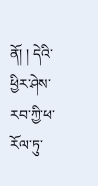ནོ། ། དེའི་ཕྱིར་ཤེས་རབ་ཀྱི་ཕ་རོལ་ཏུ་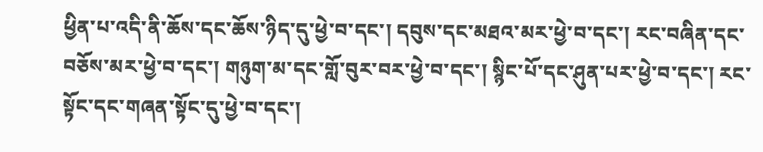ཕྱིན་པ་འདི་ནི་ཆོས་དང་ཆོས་ཉིད་དུ་ཕྱེ་བ་དང་། དབུས་དང་མཐའ་མར་ཕྱེ་བ་དང་། རང་བཞིན་དང་བཅོས་མར་ཕྱེ་བ་དང་། གཉུག་མ་དང་གློ་བུར་བར་ཕྱེ་བ་དང་། སྙིང་པོ་དང་ཤུན་པར་ཕྱེ་བ་དང་། རང་སྟོང་དང་གཞན་སྟོང་དུ་ཕྱེ་བ་དང་།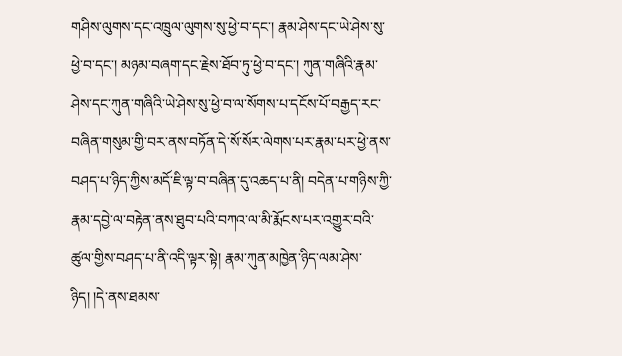གཤིས་ལུགས་དང་འཁྲུལ་ལུགས་སུ་ཕྱེ་བ་དང་། རྣམ་ཤེས་དང་ཡེ་ཤེས་སུ་ཕྱེ་བ་དང་། མཉམ་བཞག་དང་རྗེས་ཐོབ་ཏུ་ཕྱེ་བ་དང་། ཀུན་གཞིའི་རྣམ་ཤེས་དང་ཀུན་གཞིའི་ཡེ་ཤེས་སུ་ཕྱེ་བ་ལ་སོགས་པ་དངོས་པོ་བརྒྱད་རང་བཞིན་གསུམ་གྱི་བར་ནས་བཏོན་དེ་སོ་སོར་ལེགས་པར་རྣམ་པར་ཕྱེ་ནས་བཤད་པ་ཉིད་ཀྱིས་མདོ་ཇི་ལྟ་བ་བཞིན་དུ་འཆད་པ་ནི། བདེན་པ་གཉིས་ཀྱི་རྣམ་དབྱེ་ལ་བརྟེན་ནས་ཐུབ་པའི་བཀའ་ལ་མི་རྨོངས་པར་འགྱུར་བའི་ཚུལ་གྱིས་བཤད་པ་ནི་འདི་ལྟར་སྟེ། རྣམ་ཀུན་མཁྱེན་ཉིད་ལམ་ཤེས་ཉིད། །དེ་ནས་ཐམས་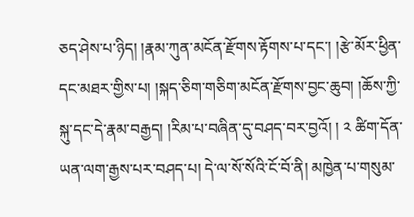ཅད་ཤེས་པ་ཉིད། །རྣམ་ཀུན་མངོན་རྫོགས་རྟོགས་པ་དང་། །རྩེ་མོར་ཕྱིན་དང་མཐར་གྱིས་པ། །སྐད་ཅིག་གཅིག་མངོན་རྫོགས་བྱང་ཆུབ། །ཆོས་ཀྱི་སྐུ་དང་དེ་རྣམ་བརྒྱད། །རིམ་པ་བཞིན་དུ་བཤད་བར་བྱའོ། ། ༢ ཚིག་དོན་ཡན་ལག་རྒྱས་པར་བཤད་པ། དེ་ལ་སོ་སོའི་ངོ་བོ་ནི། མཁྱེན་པ་གསུམ་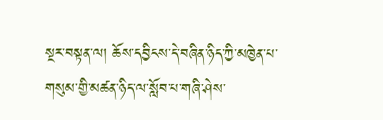སྔར་བསྟན་ལ། ཆོས་དབྱིངས་དེ་བཞིན་ཉིད་ཀྱི་མཁྱེན་པ་གསུམ་གྱི་མཚན་ཉིད་ལ་སློབ་པ་གཞི་ཤེས་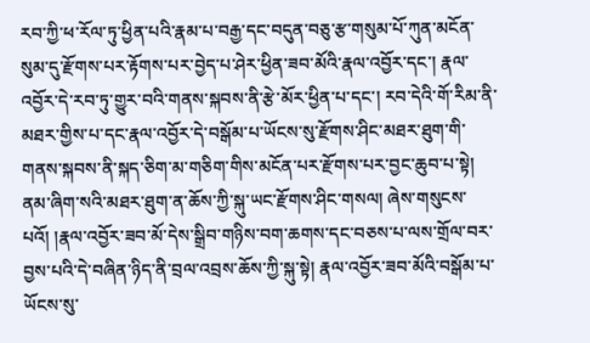རབ་ཀྱི་ཕ་རོལ་ཏུ་ཕྱིན་པའི་རྣམ་པ་བརྒྱ་དང་བདུན་བཅུ་རྩ་གསུམ་པོ་ཀུན་མངོན་སུམ་དུ་རྫོགས་པར་རྟོགས་པར་བྱེད་པ་ཤེར་ཕྱིན་ཟབ་མོའི་རྣལ་འབྱོར་དང་། རྣལ་འབྱོར་དེ་རབ་ཏུ་གྱུར་བའི་གནས་སྐབས་ནི་རྩེ་མོར་ཕྱིན་པ་དང་། རབ་དེའི་གོ་རིམ་ནི་མཐར་གྱིས་པ་དང་རྣལ་འབྱོར་དེ་བསྒོམ་པ་ཡོངས་སུ་རྫོགས་ཤིང་མཐར་ཐུག་གི་གནས་སྐབས་ནི་སྐད་ཅིག་མ་གཅིག་གིས་མངོན་པར་རྫོགས་པར་བྱང་ཆུབ་པ་སྟེ། ནམ་ཞིག་སའི་མཐར་ཐུག་ན་ཆོས་ཀྱི་སྐུ་ཡང་རྫོགས་ཤིང་གསལ། ཞེས་གསུངས་པའོ། །རྣལ་འབྱོར་ཟབ་མོ་དེས་སྒྲིབ་གཉིས་བག་ཆགས་དང་བཅས་པ་ལས་གྲོལ་བར་བྱས་པའི་དེ་བཞིན་ཉིད་ནི་བྲལ་འབྲས་ཆོས་ཀྱི་སྐུ་སྟེ། རྣལ་འབྱོར་ཟབ་མོའི་བསྒོམ་པ་ཡོངས་སུ་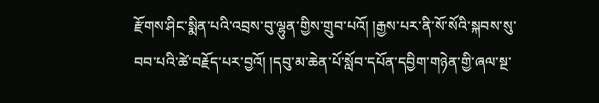རྫོགས་ཤིང་སྨིན་པའི་འབྲས་བུ་ལྷུན་གྱིས་གྲུབ་པའོ། །རྒྱས་པར་ནི་སོ་སོའི་སྐབས་སུ་བབ་པའི་ཚེ་བརྗོད་པར་བྱའོ། །དབུ་མ་ཆེན་པོ་སློབ་དཔོན་དབྱིག་གཉེན་གྱི་ཞལ་སྔ་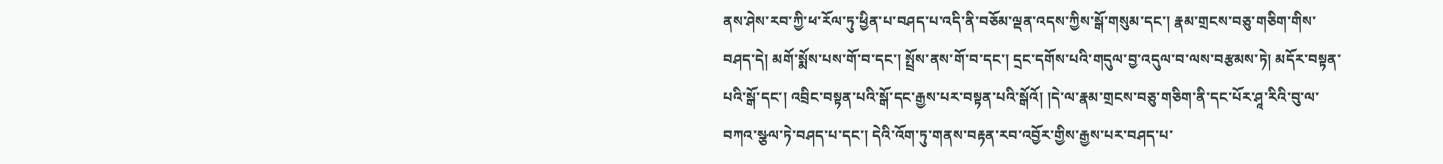ནས་ཤེས་རབ་ཀྱི་ཕ་རོལ་ཏུ་ཕྱིན་པ་བཤད་པ་འདི་ནི་བཅོམ་ལྡན་འདས་ཀྱིས་སྒོ་གསུམ་དང་། རྣམ་གྲངས་བཅུ་གཅིག་གིས་བཤད་དེ། མགོ་སྨོས་པས་གོ་བ་དང་། སྤྲོས་ནས་གོ་བ་དང་། དྲང་དགོས་པའི་གདུལ་བྱ་འདུལ་བ་ལས་བརྩམས་ཏེ། མདོར་བསྟན་པའི་སྒོ་དང་། འབྲིང་བསྟན་པའི་སྒོ་དང་རྒྱས་པར་བསྟན་པའི་སྒོའོ། །དེ་ལ་རྣམ་གྲངས་བཅུ་གཅིག་ནི་དང་པོར་ཤཱ་རིའི་བུ་ལ་བཀའ་སྩལ་ཏེ་བཤད་པ་དང་། དེའི་འོག་ཏུ་གནས་བརྟན་རབ་འབྱོར་གྱིས་རྒྱས་པར་བཤད་པ་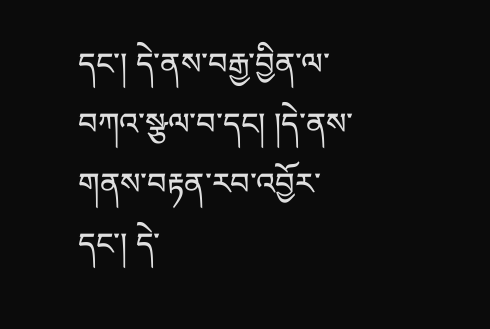དང་། དེ་ནས་བརྒྱ་བྱིན་ལ་བཀའ་སྩལ་བ་དང། །དེ་ནས་གནས་བརྟན་རབ་འབྱོར་དང་། དེ་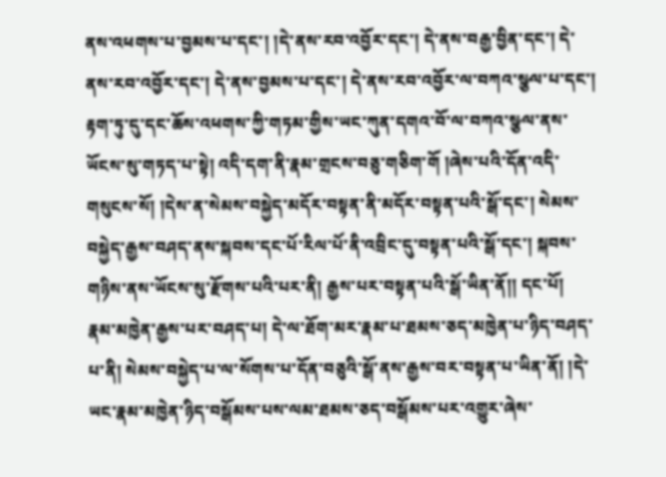ནས་འཕགས་པ་བྱམས་པ་དང་། །དེ་ནས་རབ་འབྱོར་དང་། དེ་ནས་བརྒྱ་བྱིན་དང་། དེ་ནས་རབ་འབྱོར་དང་། དེ་ནས་བྱམས་པ་དང་། དེ་ནས་རབ་འབྱོར་ལ་བཀའ་སྩལ་པ་དང་། རྟག་ཏུ་དུ་དང་ཆོས་འཕགས་ཀྱི་གཏམ་གྱིས་ཡང་ཀུན་དགའ་བོ་ལ་བཀའ་སྩལ་ནས་ཡོངས་སུ་གཏད་པ་སྟེ། འདི་དག་ནི་རྣམ་གྲངས་བཅུ་གཅིག་གོ །ཞེས་པའི་དོན་འདི་གསུངས་སོ། །དེས་ན་སེམས་བསྐྱེད་མདོར་བསྟན་ནི་མདོར་བསྟན་པའི་སྒོ་དང་། སེམས་བསྐྱེད་རྒྱས་བཤད་ནས་སྐབས་དང་པོ་རིལ་པོ་ནི་འབྲིང་དུ་བསྟན་པའི་སྒོ་དང་། སྐབས་གཉིས་ནས་ཡོངས་སུ་རྫོགས་པའི་པར་ནི། རྒྱས་པར་བསྟན་པའི་སྒོ་ཡིན་ནོ།། དང་པོ།  རྣམ་མཁྱེན་རྒྱས་པར་བཤད་པ། དེ་ལ་ཐོག་མར་རྣམ་པ་ཐམས་ཅད་མཁྱེན་པ་ཉིད་བཤད་པ་ནི། སེམས་བསྐྱེད་པ་ལ་སོགས་པ་དོན་བཅུའི་སྒོ་ནས་རྒྱས་བར་བསྟན་པ་ཡིན་ནོ། །དེ་ཡང་རྣམ་མཁྱེན་ཉིད་བསྒོམས་པས་ལམ་ཐམས་ཅད་བསྒོམས་པར་འགྱུར་ཞེས་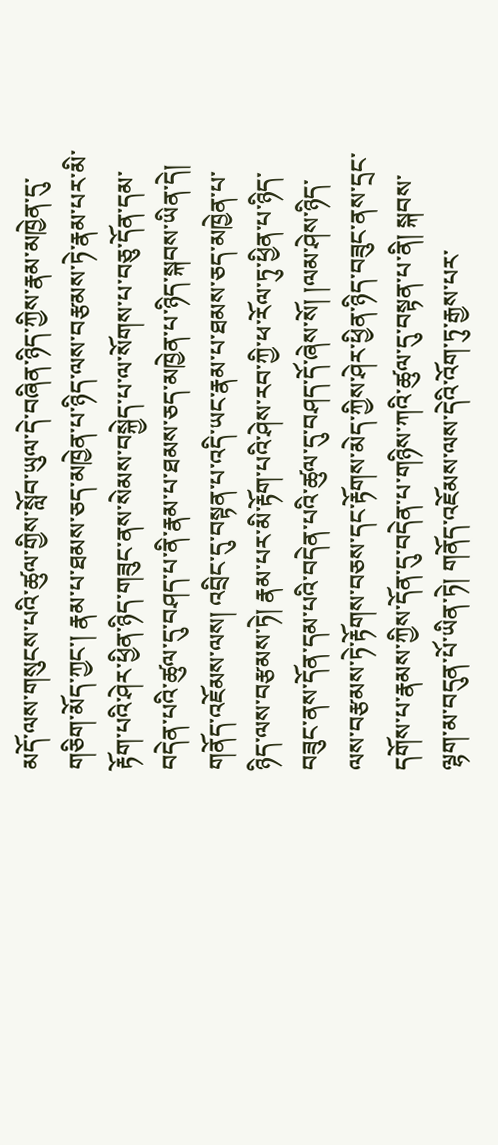མདོ་ལས་གསུངས་པའི་ཚུལ་གྱིས་སློབ་ཡུལ་དེ་བཞིན་ཉིད་ཀྱིས་རྣམ་མཁྱེན་དུ་གཅིག་མོད་ཀྱང་། རྣམ་པ་ཐམས་ཅད་མཁྱེན་པ་ཉིད་ལས་བརྩམས་ཏེ་རྣམ་པར་མི་རྟོག་པའི་ཤེར་ཕྱིན་ཉིད་གཟུང་ནས་སེམས་བསྐྱེད་པ་ལ་སོགས་པ་བཅུ་དོན་དམ་བདེན་པའི་ཚུལ་དུ་བཤད་པ་ནི་རྣམ་པ་ཐམས་ཅད་མཁྱེན་པ་ཉིད་སྐབས་ཡིན་དེ། གནོད་འཇོམས་ལས། འབྲིང་དུ་བསྟན་པ་འདི་ཡང་རྣམ་པ་ཐམས་ཅད་མཁྱེན་པ་ཉིད་ལས་བརྩམས་ཏེ། རྣམ་པར་མི་རྟོག་པའི་ཤེས་རབ་ཀྱི་ཕ་རོལ་ཏུ་ཕྱིན་པ་ཉིད་བཟུང་ནས་དོན་དམ་པའི་བདེན་པའི་ཚུལ་དུ་བཤད་དོ་ཞེས་སོ། །ལམ་ཤེས་ཉིད་ལས་བརྩམས་ཏེ་རྟོགས་བཅས་དང་རྟོགས་མེད་ཀྱིས་ཤེར་ཕྱིན་ཉིད་བཟུང་ནས་དྲང་དགོས་པ་རྣམས་ཀྱིས་དོན་དུ་བདེན་པ་གཉིས་ཀའི་ཚུལ་དུ་བསྟན་པ་ནི། སྐབས་ལྷག་མ་བདུན་པོ་ཡིན་ཏེ། གནོད་འཇོམས་ལས་དེའི་འོག་ཏུ་རྒྱས་པར་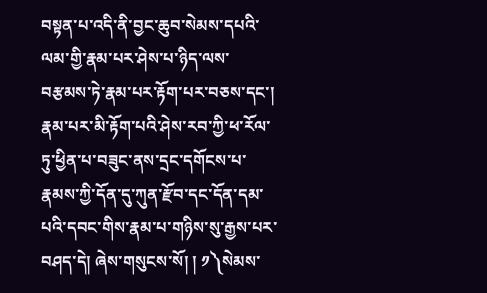བསྟན་པ་འདི་ནི་བྱང་ཆུབ་སེམས་དཔའི་ལམ་གྱི་རྣམ་པར་ཤེས་པ་ཉིད་ལས་བརྩམས་ཏེ་རྣམ་པར་རྟོག་པར་བཅས་དང་། རྣམ་པར་མི་རྟོག་པའི་ཤེས་རབ་ཀྱི་ཕ་རོལ་ཏུ་ཕྱིན་པ་བཟུང་ནས་དྲང་དགོངས་པ་རྣམས་ཀྱི་དོན་དུ་ཀུན་རྫོབ་དང་དོན་དམ་པའི་དབང་གིས་རྣམ་པ་གཉིས་སུ་རྒྱས་པར་བཤད་དེ། ཞེས་གསུངས་སོ། ། ༡༽སེམས་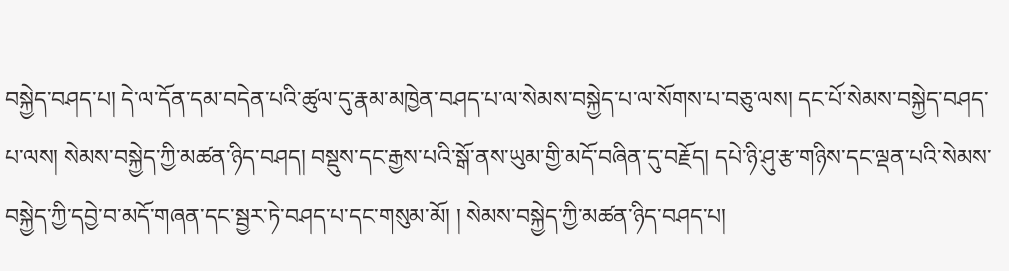བསྐྱེད་བཤད་པ། དེ་ལ་དོན་དམ་བདེན་པའི་ཚུལ་དུ་རྣམ་མཁྱེན་བཤད་པ་ལ་སེམས་བསྐྱེད་པ་ལ་སོགས་པ་བཅུ་ལས། དང་པོ་སེམས་བསྐྱེད་བཤད་པ་ལས། སེམས་བསྐྱེད་ཀྱི་མཚན་ཉིད་བཤད། བསྡུས་དང་རྒྱས་པའི་སྒོ་ནས་ཡུམ་གྱི་མདོ་བཞིན་དུ་བརྗོད། དཔེ་ཉི་ཤུ་རྩ་གཉིས་དང་ལྡན་པའི་སེམས་བསྐྱེད་ཀྱི་དབྱེ་བ་མདོ་གཞན་དང་སྦྱར་ཏེ་བཤད་པ་དང་གསུམ་མོ། ། སེམས་བསྐྱེད་ཀྱི་མཚན་ཉིད་བཤད་པ།